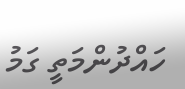ހައްދުންމަތީ ގަމު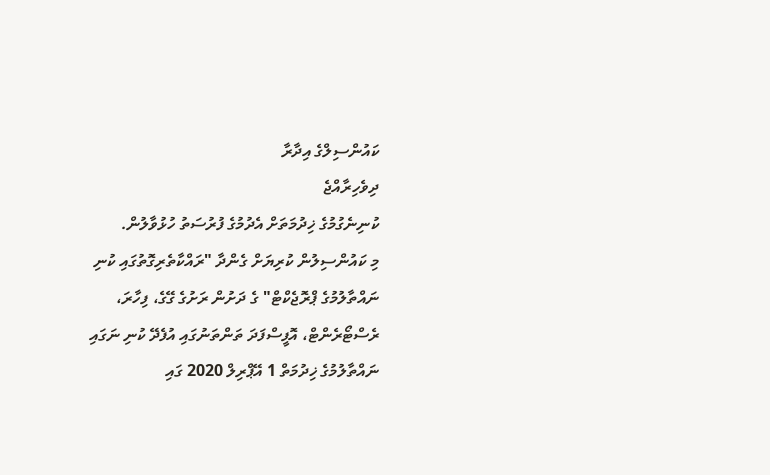ކައުންސިލްގެ އިދާރާ
ދިވެހިރާއްޖެ
ކުނިނެގުމުގެ ޚިދުމަތަށް އެދުމުގެ ފުރުސަތު ހުޅުވާލުން.
މި ކައުންސިލުން ކުރިޔަށް ގެންދާ "ރައްކާތެރިގޮތުގައި ކުނި ނައްތާލުމުގެ ޕްރޮޖެކްޓް" ގެ ދަށުން ރަށުގެ ގޭގެ، ފިހާރަ، ރެސްޓޯރެންޓް، އޮފީސްފަދަ ތަންތަނުގައި އުފެދޭ ކުނި ނަގައި ނައްތާލުމުގެ ޚިދުމަތް 1 އޭޕްރިލް 2020 ގައި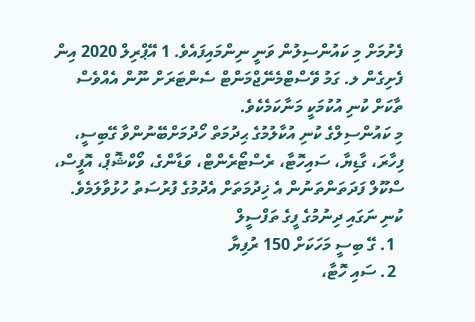ފެށުމަށް މި ކައުންސިލުން ވަނީ ނިންމައިފައެވެ. 1 އޭޕްރިލް 2020 އިން ފެށިގެން ލ. ގަމު ވޭސްޓްމެނޭޖްމަންޓް ސެންޓަރަށް ނޫން އެއްވެސް ތާކަށް ކުނި އުކުމަކީ މަނާކަމެކެވެ.
މި ކައުންސިލްގެ ކުނި އުކާލުމުގެ ޙިދުމަތް ހޯދުމަށްބޭނުންވާ ގޭބިސީ، ފިހާރަ، ގާޑިޔާ، ސައިހޮޓާ، ރެސްޓޯރެންޓް، ވަޑާންގެ، ވޯކްޝޮޕް، އޮފީސް، ސްކޫލް ފަދަތަންތަނުން އެ ޚިދުމަތަށް އެދުމުގެ ފުރުސަތު ހުޅުވާލަމެވެ.
ކުނި ނަގައި ދިނުމުގެ ފީގެ ތަފްސީލް
  1. ގޭ ބިސީ މަހަކަށް 150 ރުފިޔާ
  2. ސައި ހޮޓާ،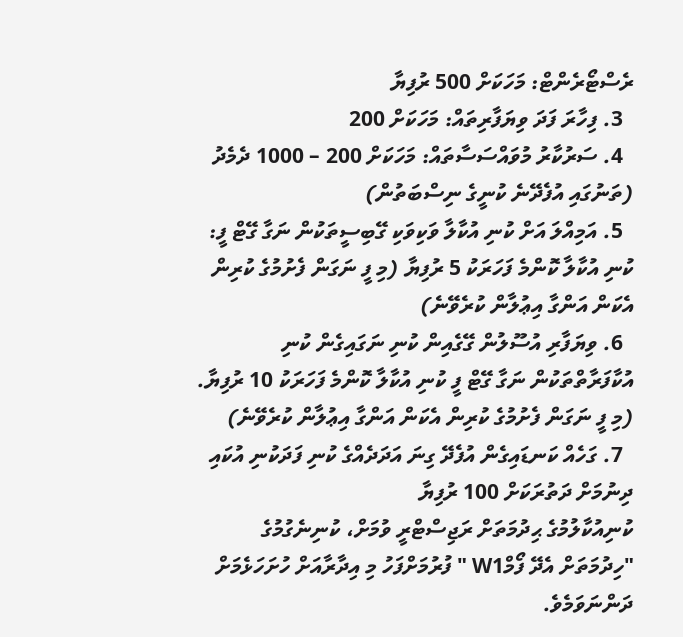ރެސްޓޯރެންޓް: މަހަކަށް 500 ރުފިޔާ
  3. ފިހާރަ ފަދަ ވިޔަފާރިތައް: މަހަކަށް 200
  4. ސަރުކާރު މުވައްސަސާތައް: މަހަކަށް 200 – 1000 ދެމެދު (ތަނުގައި އުފެދޭނެ ކުނީގެ ނިސްބަތުން)
  5. އަމިއްލަ އަށް ކުނި އުކާލާ ވަކިވަކި ގޭބިސީތަކުން ނަގާ ގޭޓް ފީ: ކުނި އުކާލާ ކޮންމެ ފަހަރަކު 5 ރުފިޔާ (މި ފީ ނަގަން ފެށުމުގެ ކުރިން އެކަން އަންގާ އިޢުލާން ކުރެވޭނެ)
  6. ވިޔަފާރި އުސޫލުން ގޭގެއިން ކުނި ނަގައިގެން ކުނި އުކާފަރާތްތަކުން ނަގާ ގޭޓް ފީ ކުނި އުކާލާ ކޮންމެ ފަހަރަކު 10 ރުފިޔާ. (މި ފީ ނަގަން ފެށުމުގެ ކުރިން އެކަން އަންގާ އިޢުލާން ކުރެވޭނެ)
  7. ގަހެއް ކަނޑައިގެން އުފެދޭ ގިނަ އަދަދެއްގެ ކުނި ފަދަކުނި އުކައި ދިނުމަށް ދަތުރަކަށް 100 ރުފިޔާ
ކުނިއުކާލުމުގެ ޙިދުމަތަށް ރަޖިސްޓްރީ ވުމަށް، ކުނިނެގުމުގެ "ހިދުމަތަށް އެދޭ ފޯމްW1 " ފުރުމަށްފަހު މި އިދާރާއަށް ހުށަހަޅެމަށް ދަންނަވަމެވެ.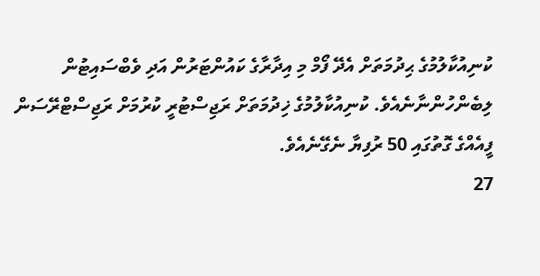ކުނިއުކާލުމުގެ ޙިދުމަތަށް އެދޭ ފޯމް މި އިދާރާގެ ކައުންޓަރުން އަދި ވެބްސައިޓުން ލިބެންހުންނާނެއެވެ. ކުނިއުކާލުމުގެ ޚިދުމަތަށް ރަޖިސްޓުރީ ކުރުމަށް ރަޖިސްޓްރޭސަން ފީއެއްގެ ގޮތުގައި 50 ރުފިޔާ ނެގޭނެއެވެ.
27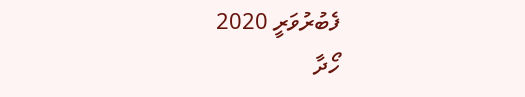ފެބުރުވަރީ 2020
ހޯދާ